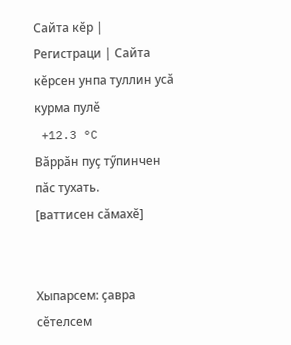Сайта кӗр | Регистраци | Сайта кӗрсен унпа туллин усӑ курма пулӗ
 +12.3 °C
Вӑррӑн пуҫ тӳпинчен пӑс тухать.
[ваттисен сӑмахӗ]


Хыпарсем: ҫавра сӗтелсем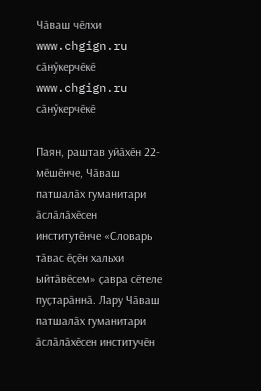Чӑваш чӗлхи
www.chgign.ru сӑнӳкерчӗкӗ
www.chgign.ru сӑнӳкерчӗкӗ

Паян, раштав уйӑхӗн 22-мӗшӗнче, Чӑваш патшалӑх гуманитари ӑслӑлӑхӗсен институтӗнче «Словарь тӑвас ӗҫӗн хальхи ыйтӑвӗсем» ҫавра сӗтеле пуҫтарӑннӑ. Лару Чӑваш патшалӑх гуманитари ӑслӑлӑхӗсен институчӗн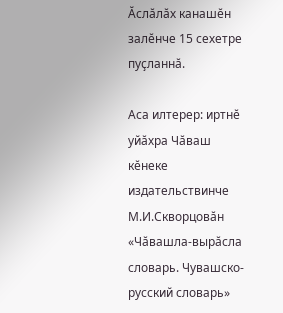Ӑслӑлӑх канашӗн залӗнче 15 сехетре пуҫланнӑ.

Аса илтерер: иртнӗ уйӑхра Чӑваш кӗнеке издательствинче М.И.Скворцовӑн «Чӑвашла-вырӑсла словарь. Чувашско-русский словарь»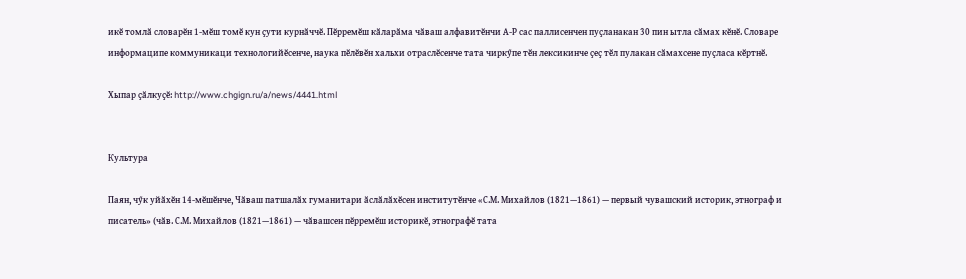икӗ томлӑ словарӗн 1-мӗш томӗ кун ҫути курнӑччӗ. Пӗрремӗш кӑларӑма чӑваш алфавитӗнчи А-Р сас паллисенчен пуҫланакан 30 пин ытла сӑмах кӗнӗ. Словаре информаципе коммуникаци технологийӗсенче, наука пӗлӗвӗн хальхи отраслӗсенче тата чиркӳпе тӗн лексикинче ҫеҫ тӗл пулакан сӑмахсене пуҫласа кӗртнӗ.

Хыпар ҫӑлкуҫӗ: http://www.chgign.ru/a/news/4441.html


Культура

Паян, чӳк уйӑхӗн 14-мӗшӗнче, Чӑваш патшалӑх гуманитари ӑслӑлӑхӗсен институтӗнче «С.М. Михайлов (1821—1861) — первый чувашский историк, этнограф и писатель» (чӑв. С.М. Михайлов (1821—1861) — чӑвашсен пӗрремӗш историкӗ, этнографӗ тата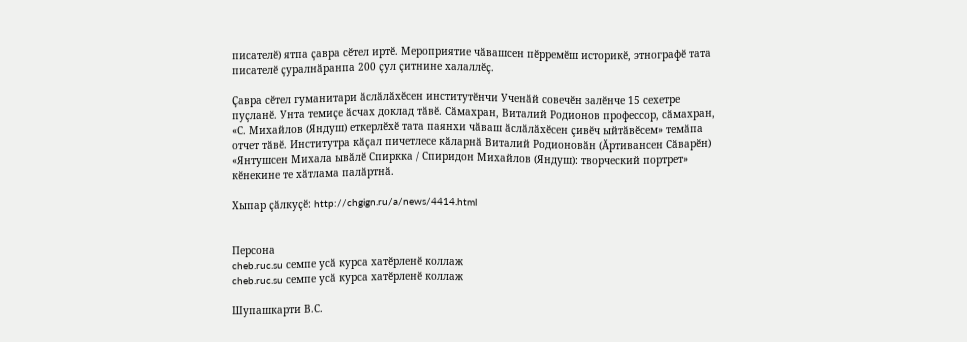писателӗ) ятпа ҫавра сӗтел иртӗ. Мероприятие чӑвашсен пӗрремӗш историкӗ, этнографӗ тата писателӗ ҫуралнӑранпа 200 ҫул ҫитнине халаллӗҫ.

Ҫавра сӗтел гуманитари ӑслӑлӑхӗсен институтӗнчи Ученӑй совечӗн залӗнче 15 сехетре пуҫланӗ. Унта темиҫе ӑсчах доклад тӑвӗ. Сӑмахран, Виталий Родионов профессор, сӑмахран, «С. Михайлов (Яндуш) еткерлӗхӗ тата паянхи чӑваш ӑслӑлӑхӗсен ҫивӗч ыйтӑвӗсем» темӑпа отчет тӑвӗ. Институтра кӑҫал пичетлесе кӑларнӑ Виталий Родионовӑн (Ӑртивансен Сӑварӗн) «Янтушсен Михала ывӑлӗ Спиркка / Спиридон Михайлов (Яндуш): творческий портрет» кӗнекине те хӑтлама палӑртнӑ.

Хыпар ҫӑлкуҫӗ: http://chgign.ru/a/news/4414.html


Персона
cheb.ruc.su семпе усӑ курса хатӗрленӗ коллаж
cheb.ruc.su семпе усӑ курса хатӗрленӗ коллаж

Шупашкарти В.С.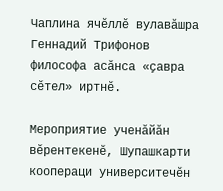Чаплина ячӗллӗ вулавӑшра Геннадий Трифонов философа асӑнса «ҫавра сӗтел» иртнӗ.

Мероприятие ученӑйӑн вӗрентекенӗ, Шупашкарти коопераци университечӗн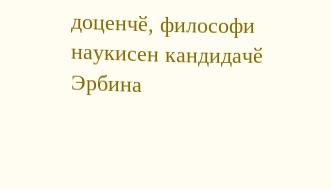доценчӗ, философи наукисен кандидачӗ Эрбина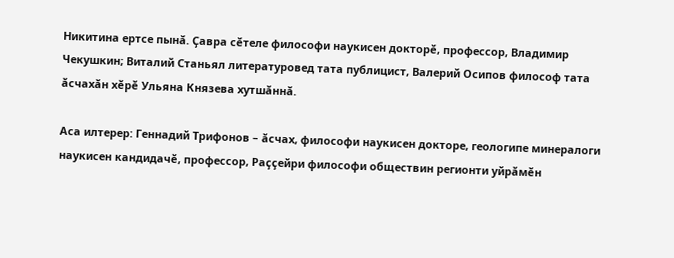Никитина ертсе пынӑ. Ҫавра сӗтеле философи наукисен докторӗ, профессор, Владимир Чекушкин; Виталий Станьял литературовед тата публицист, Валерий Осипов философ тата ӑсчахӑн хӗрӗ Ульяна Князева хутшӑннӑ.

Аса илтерер: Геннадий Трифонов – ӑсчах, философи наукисен докторе, геологипе минералоги наукисен кандидачӗ, профессор, Раҫҫейри философи обществин регионти уйрӑмӗн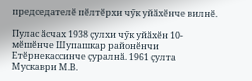председателӗ пӗлтӗрхи чӳк уйӑхӗнче вилнӗ.

Пулас ӑсчах 1938 ҫулхи чӳк уйӑхӗн 10-мӗшӗнче Шупашкар районӗнчи Етӗрнекассинче ҫуралнӑ. 1961 ҫулта Мускаври М.В.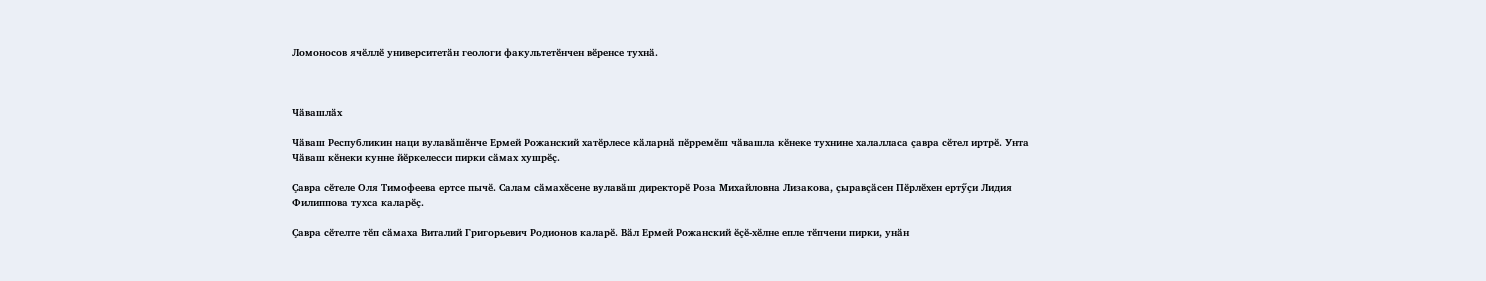Ломоносов ячӗллӗ университетӑн геологи факультетӗнчен вӗренсе тухнӑ.



Чӑвашлӑх

Чӑваш Республикин наци вулавӑшӗнче Ермей Рожанский хатӗрлесе кӑларнӑ пӗрремӗш чӑвашла кӗнеке тухнине халалласа ҫавра сӗтел иртрӗ. Унта Чӑваш кӗнеки кунне йӗркелесси пирки сӑмах хушрӗҫ.

Ҫавра сӗтеле Оля Тимофеева ертсе пычӗ. Салам сӑмахӗсене вулавӑш директорӗ Роза Михайловна Лизакова, ҫыравҫӑсен Пӗрлӗхен ертӳҫи Лидия Филиппова тухса каларӗҫ.

Ҫавра сӗтелте тӗп сӑмаха Виталий Григорьевич Родионов каларӗ. Вӑл Ермей Рожанский ӗҫӗ-хӗлне епле тӗпчени пирки, унӑн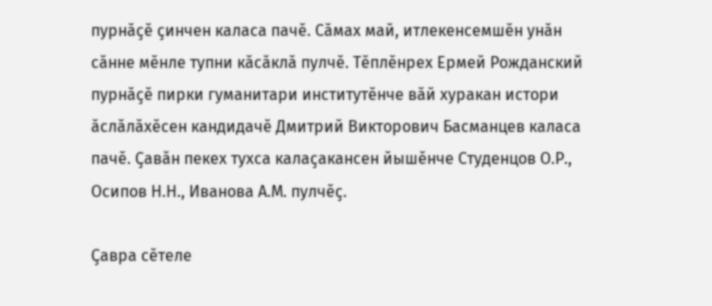пурнӑҫӗ ҫинчен каласа пачӗ. Сӑмах май, итлекенсемшӗн унӑн сӑнне мӗнле тупни кӑсӑклӑ пулчӗ. Тӗплӗнрех Ермей Рожданский пурнӑҫӗ пирки гуманитари институтӗнче вӑй хуракан истори ӑслӑлӑхӗсен кандидачӗ Дмитрий Викторович Басманцев каласа пачӗ. Ҫавӑн пекех тухса калаҫакансен йышӗнче Студенцов О.Р., Осипов Н.Н., Иванова А.М. пулчӗҫ.

Ҫавра сӗтеле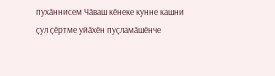пухӑннисем Чӑваш кӗнеке кунне кашни ҫул ҫӗртме уйӑхӗн пуҫламӑшӗнче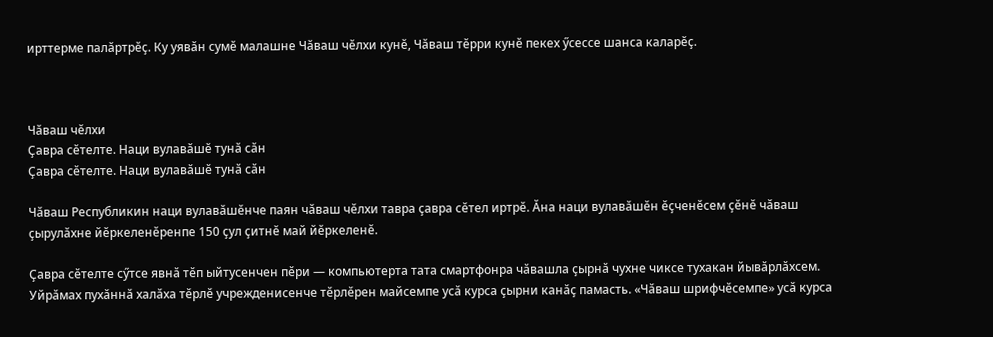ирттерме палӑртрӗҫ. Ку уявӑн сумӗ малашне Чӑваш чӗлхи кунӗ, Чӑваш тӗрри кунӗ пекех ӳсессе шанса каларӗҫ.



Чӑваш чӗлхи
Ҫавра сӗтелте. Наци вулавӑшӗ тунӑ сӑн
Ҫавра сӗтелте. Наци вулавӑшӗ тунӑ сӑн

Чӑваш Республикин наци вулавӑшӗнче паян чӑваш чӗлхи тавра ҫавра сӗтел иртрӗ. Ӑна наци вулавӑшӗн ӗҫченӗсем ҫӗнӗ чӑваш ҫырулӑхне йӗркеленӗренпе 150 ҫул ҫитнӗ май йӗркеленӗ.

Ҫавра сӗтелте сӳтсе явнӑ тӗп ыйтусенчен пӗри — компьютерта тата смартфонра чӑвашла ҫырнӑ чухне чиксе тухакан йывӑрлӑхсем. Уйрӑмах пухӑннӑ халӑха тӗрлӗ учрежденисенче тӗрлӗрен майсемпе усӑ курса ҫырни канӑҫ памасть. «Чӑваш шрифчӗсемпе» усӑ курса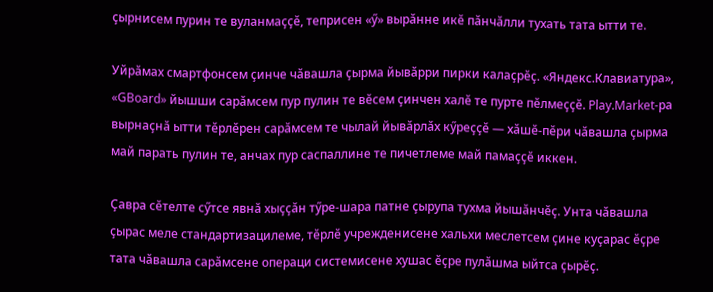ҫырнисем пурин те вуланмаҫҫӗ, теприсен «ӳ» вырӑнне икӗ пӑнчӑлли тухать тата ытти те.

Уйрӑмах смартфонсем ҫинче чӑвашла ҫырма йывӑрри пирки калаҫрӗҫ. «Яндекс.Клавиатура», «GBoard» йышши сарӑмсем пур пулин те вӗсем ҫинчен халӗ те пурте пӗлмеҫҫӗ. Play.Market-ра вырнаҫнӑ ытти тӗрлӗрен сарӑмсем те чылай йывӑрлӑх кӳреҫҫӗ — хӑшӗ-пӗри чӑвашла ҫырма май парать пулин те, анчах пур саспаллине те пичетлеме май памаҫҫӗ иккен.

Ҫавра сӗтелте сӳтсе явнӑ хыҫҫӑн тӳре-шара патне ҫырупа тухма йышӑнчӗҫ. Унта чӑвашла ҫырас меле стандартизацилеме, тӗрлӗ учрежденисене хальхи меслетсем ҫине куҫарас ӗҫре тата чӑвашла сарӑмсене операци системисене хушас ӗҫре пулӑшма ыйтса ҫырӗҫ.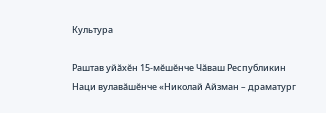Культура

Раштав уйӑхӗн 15-мӗшӗнче Чӑваш Республикин Наци вулавӑшӗнче «Николай Айзман – драматург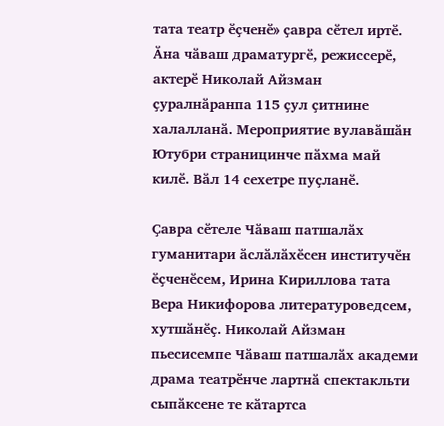тата театр ӗҫченӗ» ҫавра сӗтел иртӗ. Ӑна чӑваш драматургӗ, режиссерӗ, актерӗ Николай Айзман ҫуралнӑранпа 115 ҫул ҫитнине халалланӑ. Мероприятие вулавӑшӑн Ютубри страницинче пӑхма май килӗ. Вӑл 14 сехетре пуҫланӗ.

Ҫавра сӗтеле Чӑваш патшалӑх гуманитари ӑслӑлӑхӗсен институчӗн ӗҫченӗсем, Ирина Кириллова тата Вера Никифорова литературоведсем, хутшӑнӗҫ. Николай Айзман пьесисемпе Чӑваш патшалӑх академи драма театрӗнче лартнӑ спектакльти сыпӑксене те кӑтартса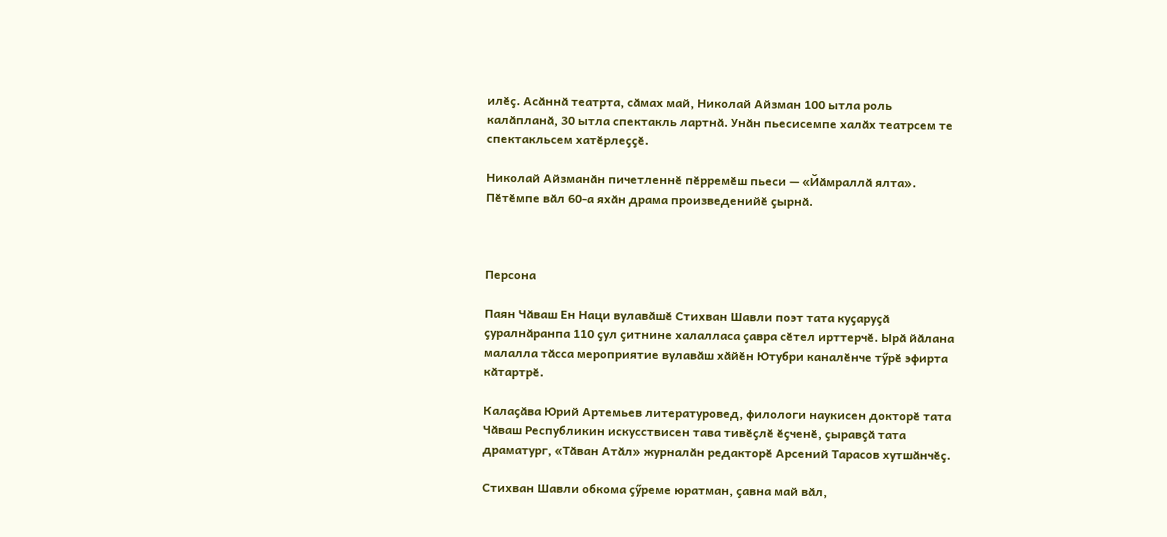илӗҫ. Асӑннӑ театрта, сӑмах май, Николай Айзман 100 ытла роль калӑпланӑ, 30 ытла спектакль лартнӑ. Унӑн пьесисемпе халӑх театрсем те спектакльсем хатӗрлеҫҫӗ.

Николай Айзманӑн пичетленнӗ пӗрремӗш пьеси — «Йӑмраллӑ ялта». Пӗтӗмпе вӑл 60-а яхӑн драма произведенийӗ ҫырнӑ.



Персона

Паян Чӑваш Ен Наци вулавӑшӗ Стихван Шавли поэт тата куҫаруҫӑ ҫуралнӑранпа 110 ҫул ҫитнине халалласа ҫавра сӗтел ирттерчӗ. Ырӑ йӑлана малалла тӑсса мероприятие вулавӑш хӑйӗн Ютубри каналӗнче тӳрӗ эфирта кӑтартрӗ.

Калаҫӑва Юрий Артемьев литературовед, филологи наукисен докторӗ тата Чӑваш Республикин искусствисен тава тивӗҫлӗ ӗҫченӗ, ҫыравҫӑ тата драматург, «Тӑван Атӑл» журналӑн редакторӗ Арсений Тарасов хутшӑнчӗҫ.

Стихван Шавли обкома ҫӳреме юратман, ҫавна май вӑл,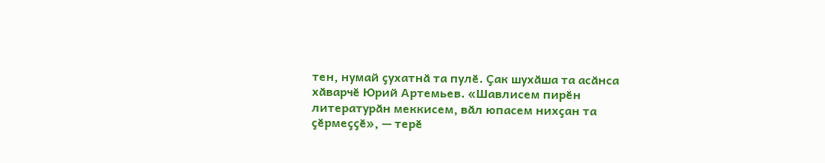тен, нумай ҫухатнӑ та пулӗ. Ҫак шухӑша та асӑнса хӑварчӗ Юрий Артемьев. «Шавлисем пирӗн литературӑн меккисем, вӑл юпасем нихҫан та ҫӗрмеҫҫӗ», — терӗ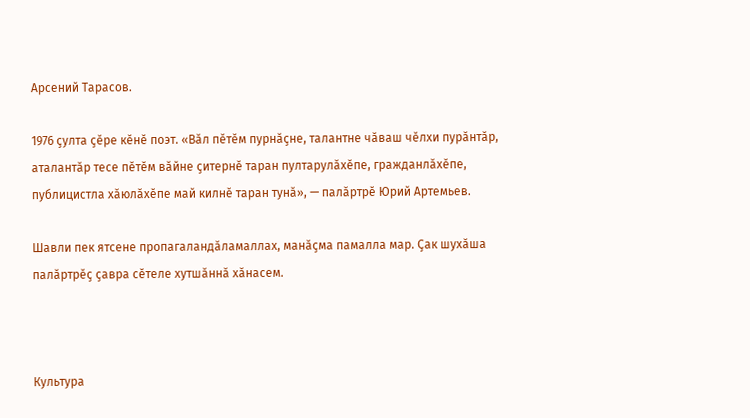Арсений Тарасов.

1976 ҫулта ҫӗре кӗнӗ поэт. «Вӑл пӗтӗм пурнӑҫне, талантне чӑваш чӗлхи пурӑнтӑр, аталантӑр тесе пӗтӗм вӑйне ҫитернӗ таран пултарулӑхӗпе, гражданлӑхӗпе, публицистла хӑюлӑхӗпе май килнӗ таран тунӑ», — палӑртрӗ Юрий Артемьев.

Шавли пек ятсене пропагаландӑламаллах, манӑҫма памалла мар. Ҫак шухӑша палӑртрӗҫ ҫавра сӗтеле хутшӑннӑ хӑнасем.



Культура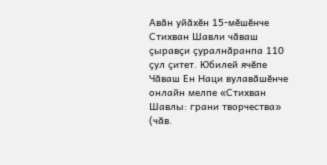Авӑн уйӑхӗн 15-мӗшӗнче Стихван Шавли чӑваш ҫыравҫи ҫуралнӑранпа 110 ҫул ҫитет. Юбилей ячӗпе Чӑваш Ен Наци вулавӑшӗнче онлайн мелпе «Стихван Шавлы: грани творчества» (чӑв.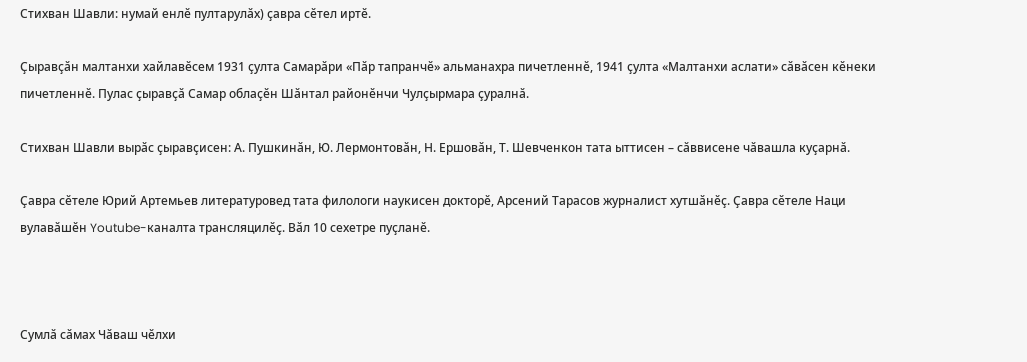Стихван Шавли: нумай енлӗ пултарулӑх) ҫавра сӗтел иртӗ.

Ҫыравҫӑн малтанхи хайлавӗсем 1931 ҫулта Самарӑри «Пӑр тапранчӗ» альманахра пичетленнӗ, 1941 ҫулта «Малтанхи аслати» сӑвӑсен кӗнеки пичетленнӗ. Пулас ҫыравҫӑ Самар облаҫӗн Шӑнтал районӗнчи Чулҫырмара ҫуралнӑ.

Стихван Шавли вырӑс ҫыравҫисен: А. Пушкинӑн, Ю. Лермонтовӑн, Н. Ершовӑн, Т. Шевченкон тата ыттисен – сӑввисене чӑвашла куҫарнӑ.

Ҫавра сӗтеле Юрий Артемьев литературовед тата филологи наукисен докторӗ, Арсений Тарасов журналист хутшӑнӗҫ. Ҫавра сӗтеле Наци вулавӑшӗн Youtube-каналта трансляцилӗҫ. Вӑл 10 сехетре пуҫланӗ.



Сумлӑ сӑмах Чӑваш чӗлхи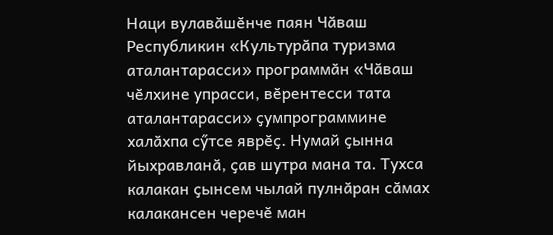Наци вулавӑшӗнче паян Чӑваш Республикин «Культурӑпа туризма аталантарасси» программӑн «Чӑваш чӗлхине упрасси, вӗрентесси тата аталантарасси» ҫумпрограммине халӑхпа сӳтсе яврӗҫ. Нумай ҫынна йыхравланӑ, ҫав шутра мана та. Тухса калакан ҫынсем чылай пулнӑран сӑмах калакансен черечӗ ман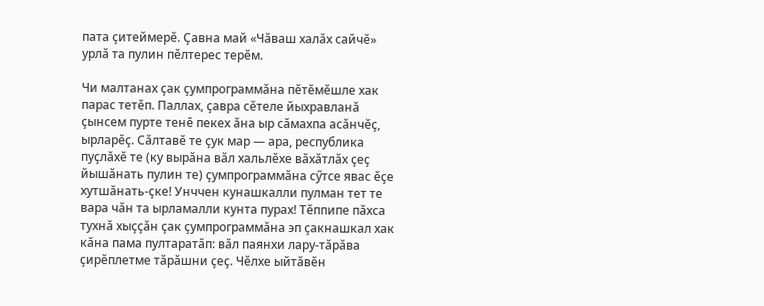пата ҫитеймерӗ. Ҫавна май «Чӑваш халӑх сайчӗ» урлӑ та пулин пӗлтерес терӗм.

Чи малтанах ҫак ҫумпрограммӑна пӗтӗмӗшле хак парас тетӗп. Паллах, ҫавра сӗтеле йыхравланӑ ҫынсем пурте тенӗ пекех ӑна ыр сӑмахпа асӑнчӗҫ, ырларӗҫ. Сӑлтавӗ те ҫук мар — ара, республика пуҫлӑхӗ те (ку вырӑна вӑл хальлӗхе вӑхӑтлӑх ҫеҫ йышӑнать пулин те) ҫумпрограммӑна сӳтсе явас ӗҫе хутшӑнать-ҫке! Унччен кунашкалли пулман тет те вара чӑн та ырламалли кунта пурах! Тӗппипе пӑхса тухнӑ хыҫҫӑн ҫак ҫумпрограммӑна эп ҫакнашкал хак кӑна пама пултаратӑп: вӑл паянхи лару-тӑрӑва ҫирӗплетме тӑрӑшни ҫеҫ. Чӗлхе ыйтӑвӗн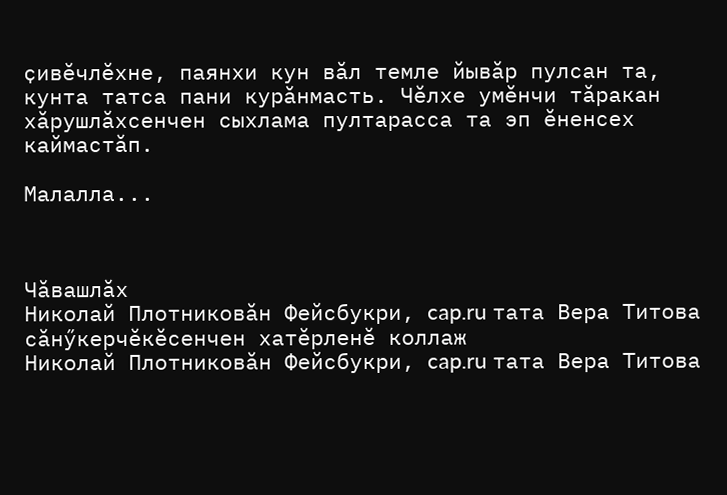ҫивӗчлӗхне, паянхи кун вӑл темле йывӑр пулсан та, кунта татса пани курӑнмасть. Чӗлхе умӗнчи тӑракан хӑрушлӑхсенчен сыхлама пултарасса та эп ӗненсех каймастӑп.

Малалла...



Чӑвашлӑх
Николай Плотниковӑн Фейсбукри, cap.ru тата Вера Титова сӑнӳкерчӗкӗсенчен хатӗрленӗ коллаж
Николай Плотниковӑн Фейсбукри, cap.ru тата Вера Титова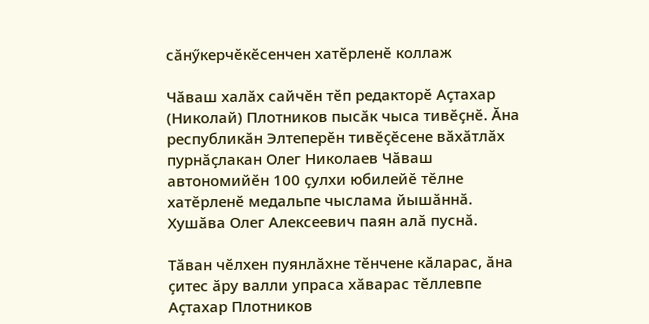сӑнӳкерчӗкӗсенчен хатӗрленӗ коллаж

Чӑваш халӑх сайчӗн тӗп редакторӗ Аҫтахар (Николай) Плотников пысӑк чыса тивӗҫнӗ. Ӑна республикӑн Элтеперӗн тивӗҫӗсене вӑхӑтлӑх пурнӑҫлакан Олег Николаев Чӑваш автономийӗн 100 ҫулхи юбилейӗ тӗлне хатӗрленӗ медальпе чыслама йышӑннӑ. Хушӑва Олег Алексеевич паян алӑ пуснӑ.

Тӑван чӗлхен пуянлӑхне тӗнчене кӑларас, ӑна ҫитес ӑру валли упраса хӑварас тӗллевпе Аҫтахар Плотников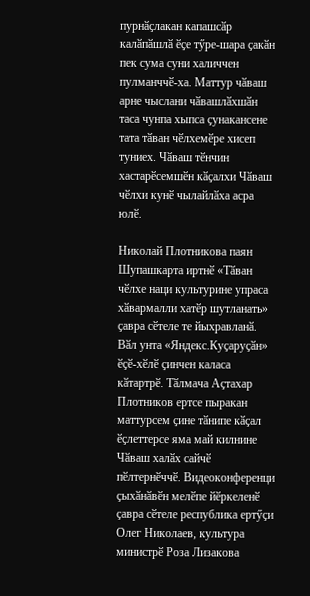пурнӑҫлакан капашсӑр калӑпӑшлӑ ӗҫе тӳре-шара ҫакӑн пек сума суни халиччен пулманччӗ-ха. Маттур чӑваш арне чыслани чӑвашлӑхшӑн таса чунпа хыпса ҫунакансене тата тӑван чӗлхемӗре хисеп туниех. Чӑваш тӗнчин хастарӗсемшӗн кӑҫалхи Чӑваш чӗлхи кунӗ чылайлӑха асра юлӗ.

Николай Плотникова паян Шупашкарта иртнӗ «Тӑван чӗлхе наци культурине упраса хӑвармалли хатӗр шутланать» ҫавра сӗтеле те йыхравланӑ. Вӑл унта «Яндекс.Куҫаруҫӑн» ӗҫӗ-хӗлӗ ҫинчен каласа кӑтартрӗ. Тӑлмача Аҫтахар Плотников ертсе пыракан маттурсем ҫине тӑнипе кӑҫал ӗҫлеттерсе яма май килнине Чӑваш халӑх сайчӗ пӗлтернӗччӗ. Видеоконференци ҫыхӑнӑвӗн мелӗпе йӗркеленӗ ҫавра сӗтеле республика ертӳҫи Олег Николаев, культура министрӗ Роза Лизакова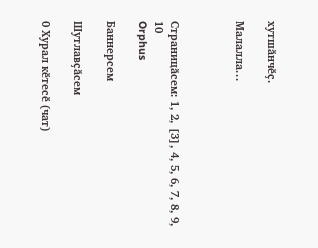хутшӑнчӗҫ.

Малалла...



Страницӑсем: 1, 2, [3], 4, 5, 6, 7, 8, 9, 10
Orphus

Баннерсем

Шутлавҫӑсем

0 Хурал кӗтесӗ (чат)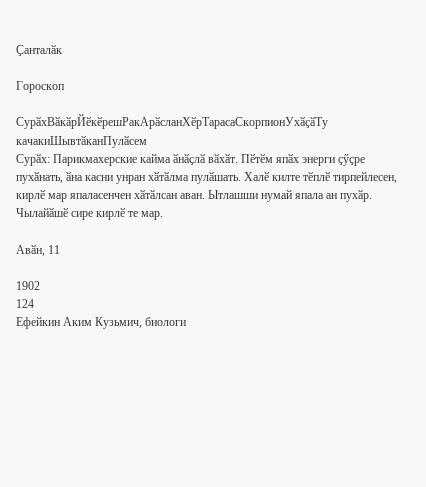Ҫанталӑк

Гороскоп

СурӑхВӑкӑрЙӗкӗрешРакАрӑсланХӗрТарасаСкорпионУхӑҫӑТу качакиШывтӑканПулӑсем
Сурӑх: Парикмахерские кайма ӑнӑҫлӑ вӑхӑт. Пӗтӗм япӑх энерги ҫӳҫре пухӑнать, ӑна касни унран хӑтӑлма пулӑшать. Халӗ килте тӗплӗ тирпейлесен, кирлӗ мар япаласенчен хӑтӑлсан аван. Ытлашши нумай япала ан пухӑр. Чылайӑшӗ сире кирлӗ те мар.

Авӑн, 11

1902
124
Ефейкин Аким Кузьмич, биологи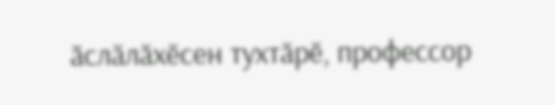ӑслӑлӑхӗсен тухтӑрӗ, профессор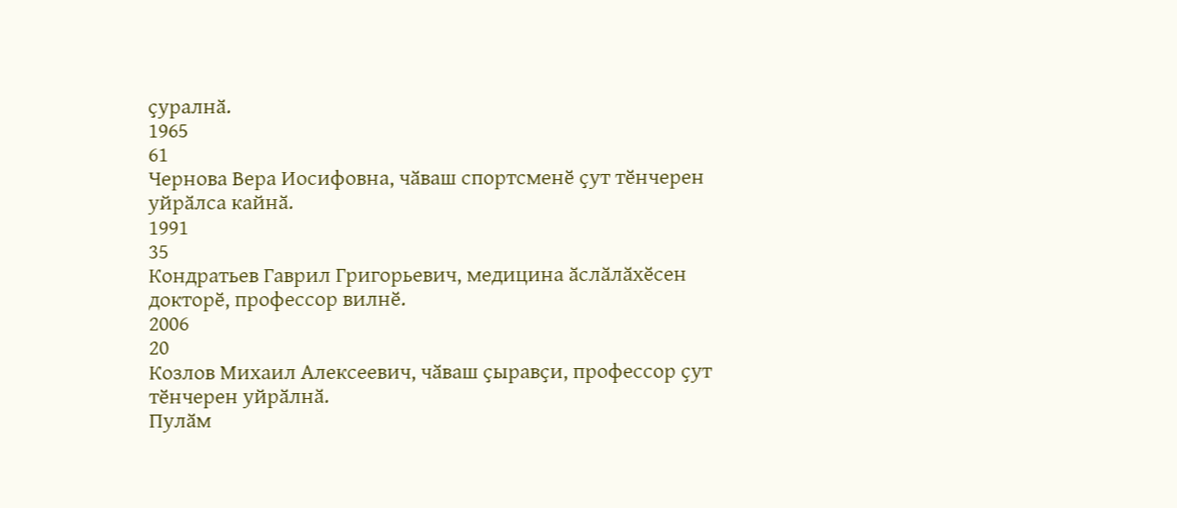ҫуралнӑ.
1965
61
Чернова Вера Иосифовна, чӑваш спортсменӗ ҫут тӗнчерен уйрӑлса кайнӑ.
1991
35
Кондратьев Гаврил Григорьевич, медицина ӑслӑлӑхӗсен докторӗ, профессор вилнӗ.
2006
20
Козлов Михаил Алексеевич, чӑваш ҫыравҫи, профессор ҫут тӗнчерен уйрӑлнӑ.
Пулӑм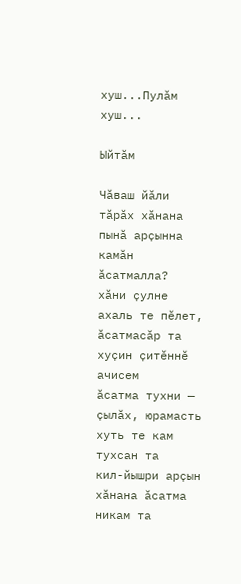хуш...Пулӑм хуш...

Ыйтӑм

Чӑваш йӑли тӑрӑх хӑнана пынӑ арҫынна камӑн ӑсатмалла?
хӑни ҫулне ахаль те пӗлет, ӑсатмасӑр та
хуҫин ҫитӗннӗ ачисем
ӑсатма тухни — ҫылӑх, юрамасть
хуть те кам тухсан та
кил-йышри арҫын
хӑнана ӑсатма никам та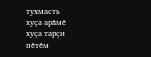тухмасть
хуҫа арӑмӗ
хуҫа тарҫи
пӗтӗм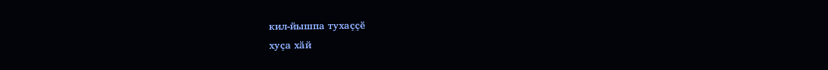кил-йышпа тухаҫҫӗ
хуҫа хӑй